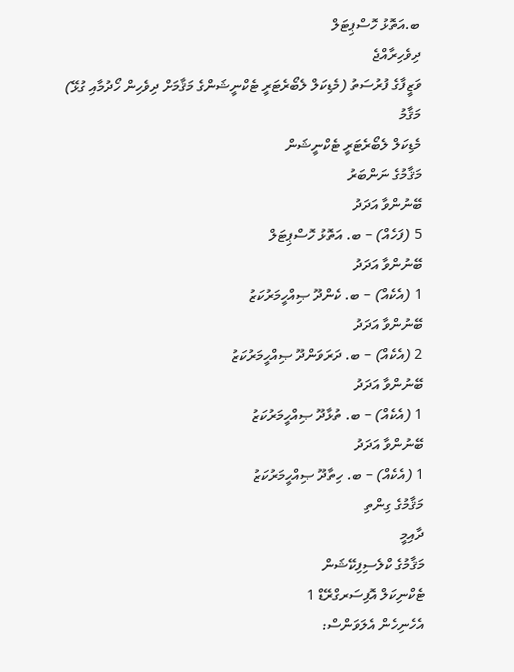ބ.އަތޮޅު ހޮސްޕިޓަލް
ދިވެހިރާއްޖެ
ވަޒީފާގެ ފުރުސަތު (މެޑިކަލް ލެބޯރެޓަރީ ޓެކްނީޝަންގެ މަޤާމަށް ދިވެހިން ހޯދުމާއި ގުޅޭ)
މަޤާމު
މެޑިކަލް ލެބޯރެޓަރީ ޓެކްނީޝަން
މަޤާމުގެ ނަންބަރު
ބޭނުންވާ އަދަދު
5 (ފަހެއް) – ބ. އަތޮޅު ހޮސްޕިޓަލް
ބޭނުންވާ އަދަދު
1 (އެކެއް) – ބ. ކެންދޫ ޞިއްހީމަރުކަޒު
ބޭނުންވާ އަދަދު
2 (އެކެއް) – ބ. ދަރަވަންދޫ ޞިއްހީމަރުކަޒު
ބޭނުންވާ އަދަދު
1 (އެކެއް) – ބ. ތުޅާދޫ ޞިއްހީމަރުކަޒު
ބޭނުންވާ އަދަދު
1 (އެކެއް) – ބ. ހިތާދޫ ޞިއްހީމަރުކަޒު
މަޤާމުގެ ގިންތި
ދާއިމީ
މަޤާމުގެ ކްލެސިފިކޭޝަން
ޓެކްނިކަލް އޮފިސަރގްރޭޑް 1
އެހެނިހެން އެލަވަންސް: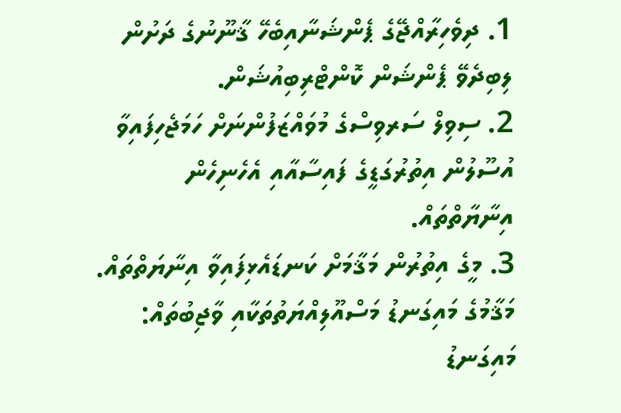1. ދިވެހިރާއްޖޭގެ ޕެންޝަނާއިބެހޭ ޤާނޫނުގެ ދަށުން ލިބިދެވޭ ޕެންޝަން ކޮންޓްރިބިއުޝަން.
2. ސިވިލް ސަރވިސްގެ މުވައްޒަފުންނަށް ހަމަޖެހިފައިވާ އުސޫލުން އިތުރުގަޑީގެ ފައިސާއާއި އެހެނިހެން އިނާޔާތްތައް.
3. މީގެ އިތުރުން މަޤާމަށް ކަނޑައެޅިފައިވާ އިނާޔަތްތައް.
މަޤާމުގެ މައިގަނޑު މަސްއޫލިއްޔަތުތަކާއި ވާޖިބުތައް:
މައިގަނޑު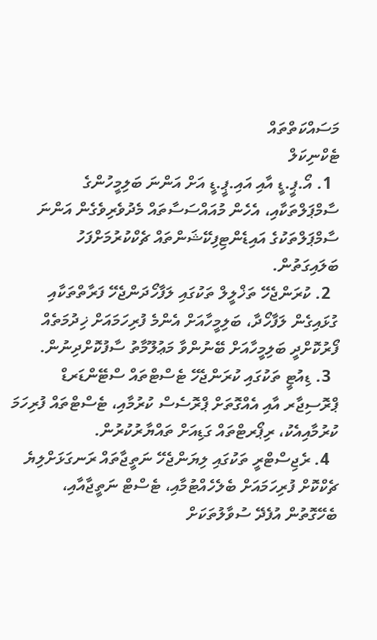މަސައްކަތްތައް
ޓެކްނިކަލް
  1. އޯ.ޕީ.ޑީ އާއި އައި.ޕީ.ޑީ އަށް އަންނަ ބަލިމީހުންގެ ސާމްޕަލްތަކާއި، އެހެން މުއައްސަސާތައް މެދުވެރިވެގެން އަންނަ ސާމްޕަލްތަކުގެ އައިޑެންޓިފިކޭޝަންތައް ޗެކްކުރުމަށްފަހު ބަލައިގަތުން.
  2. ކުރަންޖެހޭ ތަޚްލީލް ތަކުގައި ލަފާހޯދަންޖެހޭ ފަރާތްތަކާއި ގުޅައިގެން ލަފާހޯދާ، ބަލިމީހާއަށް އެންމެ ފުރިހަމައަށް ޚިދުމަތެއް ފޯރުކޮށްދީ ބަލިމީހާއަށް ބޭނުންވާ މަޢުލޫމާތު ސާފުކޮށްދިނުން.
  3. ޑިއުޓީ ތަކުގައި ކުރަންޖެހޭ ޓެސްޓްތައް ސްޓޭންޑަރޑް ޕްރޮސިޖާރ އާއި އެއްގޮތަށް ޕްރޮސެސް ކުރުމާއި، ޓެސްޓްތައް ފުރިހަމަ ކުރުމާއިއެކު، ރިޕޯރޓްތައް ގަޑިއަށް ތައްޔާރުކުރުން.
  4. ރެޖިސްޓްރީ ތަކުގައި ލިޔަންޖެހޭ ނަތީޖާތައް ރަނގަޅަށްލިޔެ ޗެކްކޮށް ފުރިހަމައަށް ބެލެހެއްޓުމާއި، ޓެސްޓް ނަތީޖާއާއި، ބެހޭގޮތުން އުފެދޭ ސުވާލުތަކަށް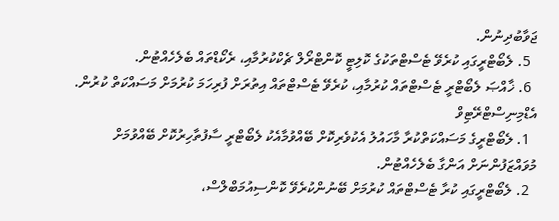ޖަވާބުދިނުން.
  5. ލެބޯޓްރީގައި ކުރެވޭ ޓެސްޓްތަކުގެ ކޮލިޓީ ކޮންޓްރޯލް ޗެކްކުރުމާއި، ރެކޯޑްތައް ބެލެހެއްޓުން.
  6. ޚާއްޞަ ލެބޯޓްރީ ޓެސްޓްތައް ކުރުމާއި، ކުރެވޭ ޓެސްޓްތައް އިތުރަށް ފުރިހަމަ ކުރުމަށް މަސައްކަތް ކުރުން.
އެޑްމިނިސްޓްރޭޓިވް
  1. ލެބޯޓްރީގެ މަސައްކަތްކުރާ މާހައުލު އެކުވެރިކޮށް ބޭއްވުމާއެކު ލެބޯޓްރީ ސާފުތާހިރުކޮށް ބޭއްވުމަށް މުވައްޒަފުންނަށް އަންގާ ބެލެހެއްޓުން.
  2. ލެބޯޓްރީގައި ކުރާ ޓެސްޓްތައް ކުރުމަށް ބޭނުންކުރެވޭ ކޮންސިއުމަބްލްސް،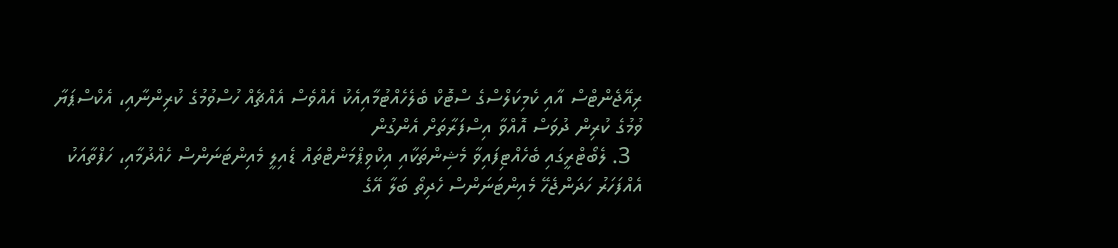ރިއޭޖެންޓްސް އާއި ކެމިކަލްސްގެ ސްޓޮކް ބެލެހެއްޓުމާއިއެކު އެއްވެސް އެއްޗެއް ހުސްވުމުގެ ކުރިންނާއި، އެކްސްޕަޔާ ވުމުގެ ކުރިން ދުވަސް އޮއްވާ އިސްފަރާތަށް އެންގުން
  3. ލެބޯޓްރީގައި ބެހެއްޓިފައިވާ މެޝިންތަކާއި އިކްވިޕްމަންޓްތައް ޑެއިލީ މެއިންޓަނަންސް ހެއްދުމާއި، ހަފްތާއަކު އެއްފަހަރު ހަދަންޖެހޭ މެއިންޓަނަންސް ހެދިތޯ ބަލާ އޭގެ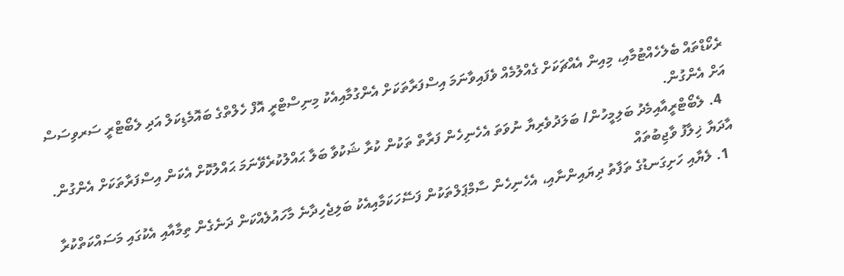ރެކޯޑްތައް ބެލެހެއްޓުމާއި، މިއިން އެއްޗަކަށް ގެއްލުމެއް ވެފައިވާނަމަ އިސްފަރާތަކަށް އެންގުމާއިއެކު މިނިސްޓްރީ އޮފް ހެލްތްގެ ބައޮމެޑިކަލް އަދި ލެބޯޓްރީ ސަރވިސަސް އަށް އެންގުން.
  4. ލެބޯޓްރީއާއިމެދު ބަލިމީހުން/ ބަލަދުވެރިޔާ ނުވަތަ އެހެނިހެން ފަރާތް ތަކުން ކުރާ ޝަކުވާ ބަލާ ޙައްލުކުރެވޭނަމަ ޙައްލުކޮށް އެކަން އިސްފަރާތަކަށް އެންގުން.
އާދަޔާ ޚިލާފު ވާޖިބުތައް
  1. ލެޔާއި ހަށިގަނޑުގެ ތަފާތު ދިޔައިންނާއި، އެހެނިހެން ސާމްޕަލްތަކުން ފަސޭހަކަމާއިއެކު ބަލިޖެހިދާނެ މާހައުލެއްކަން ދަނެގެން ތިމާއާއި އެކުގައި މަސައްކަތްކުރާ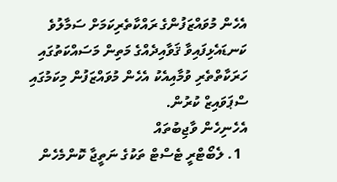އެހެން މުވައްޒަފުންގެ ރައްކާތެރިކަމަށް ސަމާލުވެ ކަނޑައެޅިފައިވާ ޤަވާއިދެއްގެ މަތިން މަސައްކަތުގައި ހަރަކާތްތެރި ވުމާއިއެކު އެހެން މުވައްޒަފުން މިކަމުގައި ސްޕަވައިޒް ކުރުން.
އެހެނިހެން ވާޖިބުތައް
  1. ލެބޯޓްރީ ޓެސްޓް ތަކުގެ ނަތީޖާ ކޮންމެހެން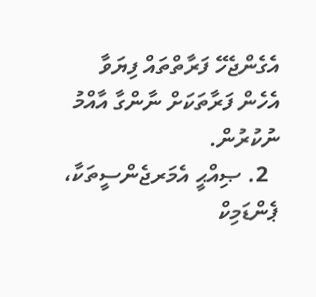އެގެންޖެހޭ ފަރާތްތައް ފިޔަވާ އެހެން ފަރާތަކަށް ނާންގާ އާއްމު ނުކުރުން.
  2. ޞިއްޙީ އެމަރޖެންސީތަކާ، ޕެންޑަމިކް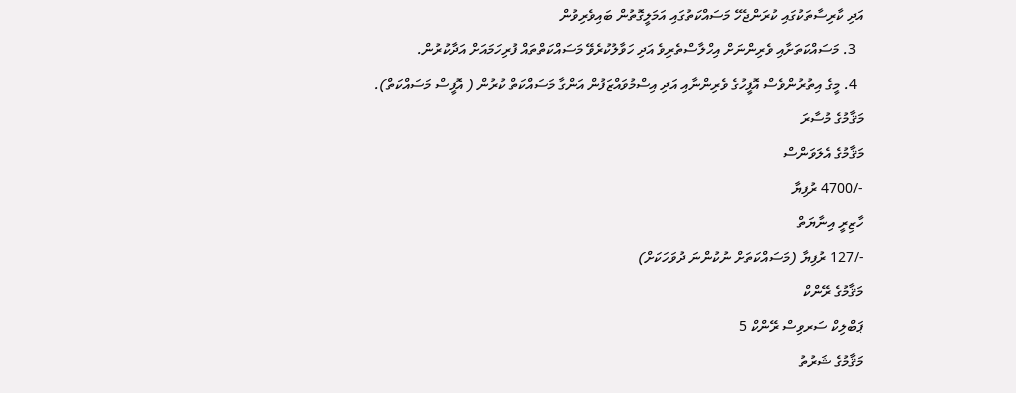އަދި ކާރިސާތަކުގައި ކުރަންޖެހޭ މަސައްކަތުގައި އަމަލީގޮތުން ބައިވެރިވުން
  3. މަސައްކަތަށާއި ވެރިންނަށް އިހްލާސްތެރިވެ އަދި ހަވާލުކުރެވޭ މަސައްކަތްތައް ފުރިހަމައަށް އަދާކުރުން.
  4. މީގެ އިތުރުންވެސް އޮފީހުގެ ވެރިންނާއި އަދި އިސްމުވައްޒަފުން އަންގާ މަސައްކަތް ކުރުން ( އޮފީސް މަސައްކަތް).
މަޤާމުގެ މުސާރަ
މަޤާމުގެ އެލަވަންސް
-/4700 ރުފިޔާ
ހާޒިރީ އިނާޔަތް
-/127 ރުފިޔާ (މަސައްކަތަށް ނުކުންނަ ދުވަހަކަށް)
މަޤާމުގެ ރޭންކް
ޕަބްލިކް ސަރވިސް ރޭންކް 5
މަޤާމުގެ ޝަރުތު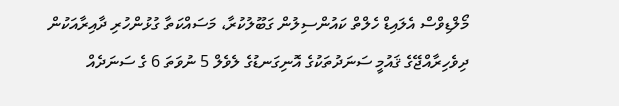މޯލްޑިވްސް އެލައިޑް ހެލްތް ކައުންސިލުން ގަބޫލުކުރާ، މަސައްކަތާ ގުޅުންހުރި ދާއިރާއަކުން ދިވެހިރާއްޖޭގެ ޤައުމީ ސަނަދުތަކުގެ އޮނިގަނޑުގެ ލެވެލް 5 ނުވަތަ 6 ގެ ސަނަދެއް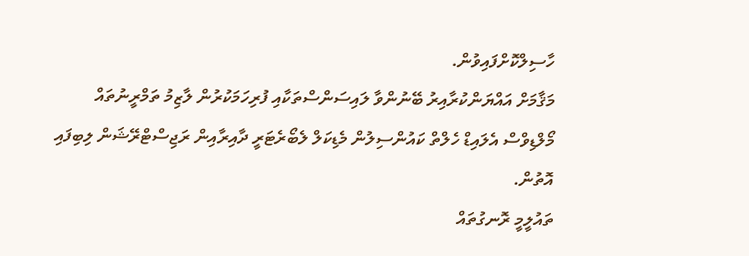ހާސިލްކޮށްފައިވުން.
މަޤާމަށް އައްޔަންކުރާއިރު ބޭނުންވާ ލައިސަންސްތަކާއި ފުރިހަމަކުރުން ލާޒިމު ތަމްރީނުތައް
މޯލްޑިވްސް އެލައިޑް ހެލްތް ކައުންސިލުން މެޑިކަލް ލެބޯރެޓަރީ ދާއިރާއިން ރަޖިސްޓްރޭޝަން ލިބިފައި އޮތުން.
ތައުލީމީ ރޮނގުތައް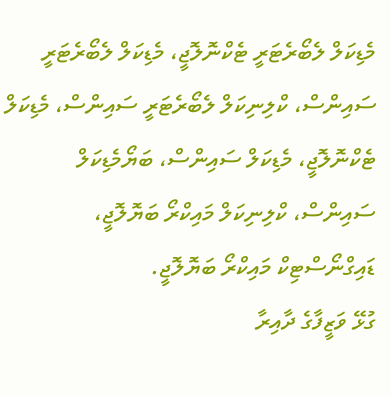މެޑިކަލް ލެބޯރެޓަރީ ޓެކްނޮލޮޖީ، މެޑިކަލް ލެބޯރެޓަރީ ސައިންސް، ކްލިނިކަލް ލެބޯރެޓަރީ ސައިންސް، މެޑިކަލް ޓެކްނޮލޮޖީ، މެޑިކަލް ސައިންސް، ބަޔޯމެޑިކަލް ސައިންސް، ކްލިނިކަލް މައިކްރޯ ބަޔޮލޮޖީ، ޑައިގްނޯސްޓިކް މައިކްރޯ ބަޔޮލޮޖީ.
ގުޅޭ ވަޒީފާގެ ދާއިރާ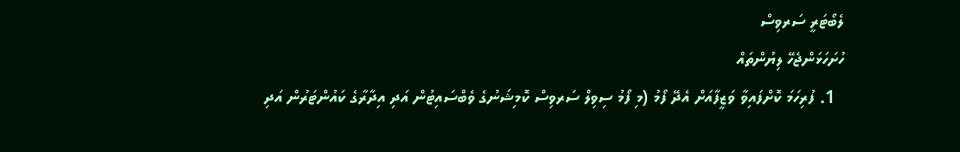ލެބޯޓަރީ ސަރވިސް
ހުށަހަޅަންޖެހޭ ލިޔުންތައް
  1. ފުރިހަމަ ކޮށްފައިވާ ވަޒީފާއަށް އެދޭ ފޯމު (މި ފޯމު ސިވިލް ސަރވިސް ކޮމިޝަނުގެ ވެބްސައިޓުން އަދި އިދާރާގެ ކައުންޓަރުން އަދި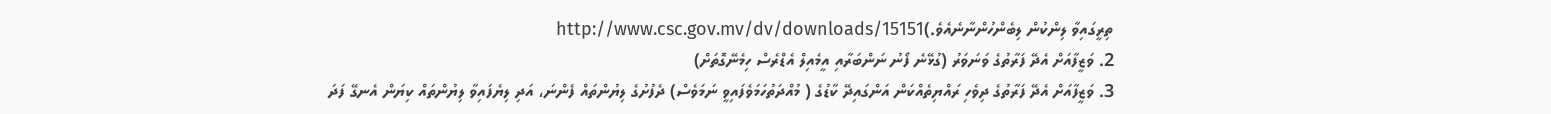ތިރީގައިވާ ލިންކުން ލިބެންހުންނާނެއެވެ.)http://www.csc.gov.mv/dv/downloads/15151
2. ވަޒީފާއަށް އެދޭ ފަރާތުގެ ވަނަވަރު (ގުޅޭނެ ފޯނު ނަންބަރާއި އީމެއިލް އެޑްރެސް ހިމެނޭގޮތަށް)
3. ވަޒީފާއަށް އެދޭ ފަރާތުގެ ދިވެހި ރައްޔިތެއްކަން އަންގައިދޭ ކާޑުގެ ( މުއްދަތުހަމަވެފައިވީ ނަމަވެސް) ދެފުށުގެ ލިޔުންތައް ފެންނަ، އަދި ލިޔެފައިވާ ލިޔުންތައް ކިޔަން އެނގޭ ފަދަ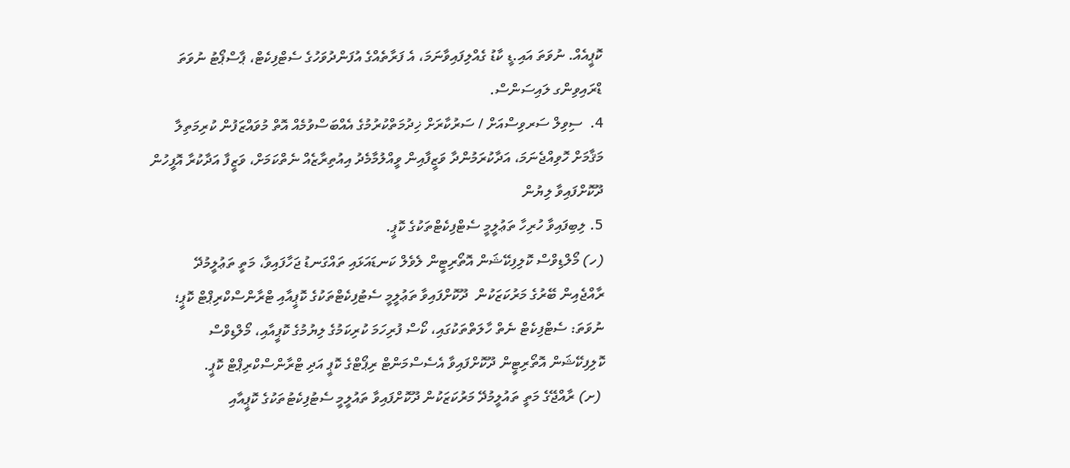ކޮޕީއެއް. ނުވަތަ އައި.ޑީ ކާޑު ގެއްލިފައިވާނަމަ، އެ ފަރާތެއްގެ އުފަންދުވަހުގެ ސެޓްފިކެޓް، ޕާސްޕޯޓު ނުވަތަ ޑްރައިވިންގ ލައިސަންސް.
4.  ސިވިލް ސަރވިސްއަށް / ސަރުކާރަށް ޚިދުމަތްކުރުމުގެ އެއްބަސްވުމެއް އޮތް މުވައްޒަފުން ކުރިމަތިލާ މަޤާމަށް ހޮވިއްޖެނަމަ، އަދާކުރަމުންދާ ވަޒީފާއިން ވީއްލުމާމެދު އިއުތިރާޒެއް ނެތްކަމަށް، ވަޒީފާ އަދާކުރާ އޮފީހުން ދޫކޮށްފައިވާ ލިޔުން
5. ލިބިފައިވާ ހުރިހާ ތަޢުލީމީ ސެޓްފިކެޓްތަކުގެ ކޮޕީ.
(ހ) މޯލްޑިވްސް ކޮލިފިކޭޝަން އޮތޯރިޓީން ލެވެލް ކަނޑައަޅައި ތައްގަނޑު ޖަހާފައިވާ، މަތީ ތަޢުލީމުދޭ ރާއްޖެއިން ބޭރުގެ މަރުކަޒަކުން  ދޫކޮށްފައިވާ ތަޢުލީމީ ސެޓުފިކެޓްތަކުގެ ކޮޕީއާއި ޓްރާންސްކްރިޕްޓް ކޮޕީ؛ ނުވަތަ: ސެޓްފިކެޓް ނެތް ހާލަތްތަކުގައި، ކޯސް ފުރިހަމަ ކުރިކަމުގެ ލިޔުމުގެ ކޮޕީއާއި، މޯލްޑިވްސް ކޮލިފިކޭޝަން އޮތޯރިޓީން ދޫކޮށްފައިވާ އެސެސްމަންޓް ރިޕޯޓްގެ ކޮޕީ އަދި ޓްރާންސްކްރިޕްޓް ކޮޕީ.
 (ށ) ރާއްޖޭގެ މަތީ ތައުލީމުދޭ މަރުކަޒަކުން ދޫކޮށްފައިވާ ތައުލީމީ ސެޓުފިކެޓުތަކުގެ ކޮޕީއާއި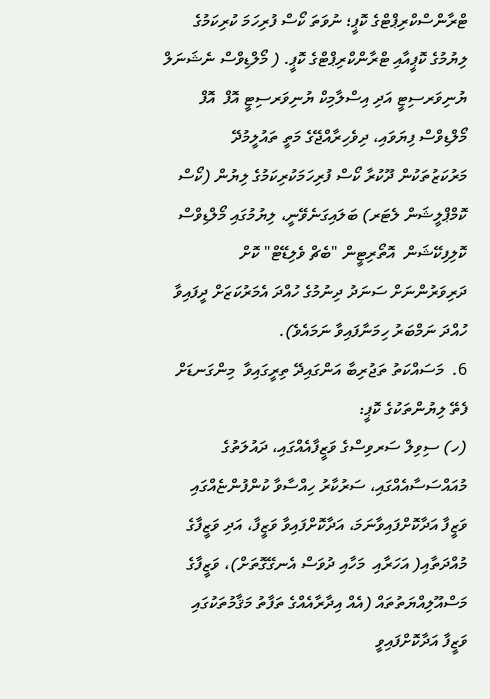ޓްރާންސްކްރިޕްޓްގެ ކޮޕީ؛ ނުވަތަ ކޯސް ފުރިހަމަ ކުރިކަމުގެ ލިޔުމުގެ ކޮޕީއާއި ޓްރާންކްރިޕްޓްގެ ކޮޕީ. ( މޯލްޑިވްސް ނެޝަނަލް ޔުނިވަރސިޓީ އަދި އިސްލާމިކް ޔުނިވަރސިޓީ އޮފް  އޮފް މޯލްޑިވްސް ފިޔަވައި، ދިވެހިރާއްޖޭގެ މަތީ ތައުލީމުދޭ މަރުކަޒުތަކުން ދޫކުރާ ކޯސް ފުރިހަމަކުރިކަމުގެ ލިޔުން (ކޯސް ކޮމްޕްލީޝަން ލެޓަރ) ބަލައިގަނެވޭނީ، ލިޔުމުގައި މޯލްޑިވްސް ކޮލިފިކޭޝަން  އޮތޯރިޓީން "ބެޗް ވެލިޑޭޓް" ކޮށް  ދަރިވަރުންނަށް ސަނަދު ދިނުމުގެ ހުއްދަ އެމަރުކަޒަށް ދީފައިވާ ހުއްދަ ނަމްބަރު ހިމަނާފައިވާ ނަމައެވެ).
6.  މަސައްކަތު ތަޖުރިބާ އަންގައިދޭ ތިރީގައިވާ  މިންގަނޑަށް ފެތޭ ލިޔުންތަކުގެ ކޮޕީ:
(ހ) ސިވިލް ސަރވިސްގެ ވަޒީފާއެއްގައި، ދައުލަތުގެ މުއައްސަސާއެއްގައި، ސަރުކާރު ހިއްސާވާ ކުންފުންޏެއްގައި ވަޒީފާ އަދާކޮށްފައިވާނަމަ، އަދާކޮށްފައިވާ ވަޒީފާ، އަދި ވަޒީފާގެ މުއްދަތާއި( އަހަރާއި  މަހާއި ދުވަސް އެނގޭގޮތަށް)، ވަޒީފާގެ މަސްއޫލިއްޔަތުތައް (އެއް އިދާރާއެއްގެ ތަފާތު މަޤާމުތަކުގައި ވަޒީފާ އަދާކޮށްފައިވީ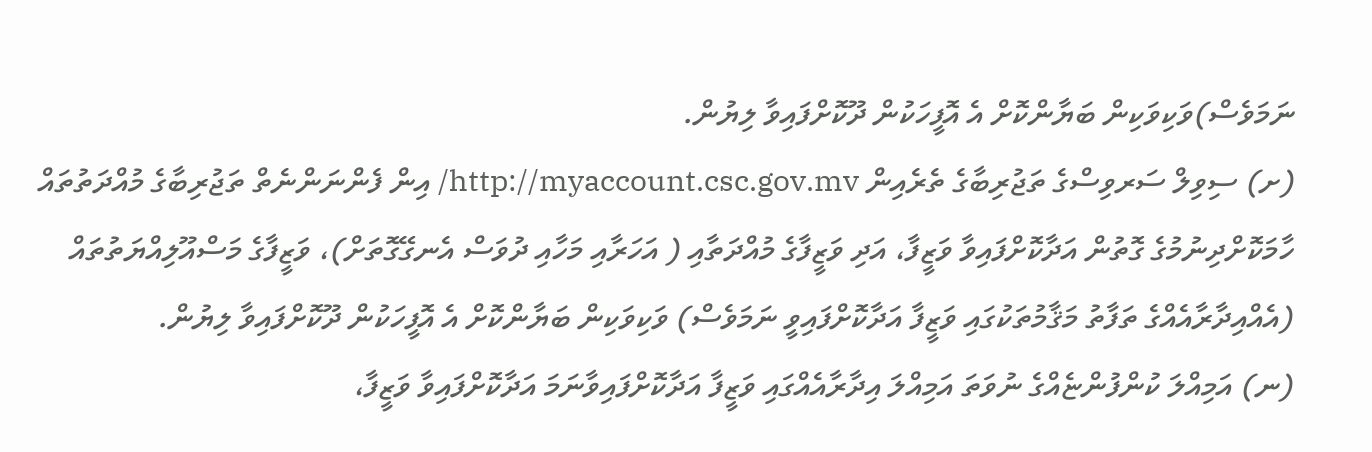ނަމަވެސް)ވަކިވަކިން ބަޔާންކޮށް އެ އޮފީހަކުން ދޫކޮށްފައިވާ ލިޔުން.
(ށ) ސިވިލް ސަރވިސްގެ ތަޖުރިބާގެ ތެރެއިން http://myaccount.csc.gov.mv/ އިން ފެންނަންނެތް ތަޖުރިބާގެ މުއްދަތުތައް ހާމަކޮށްދިނުމުގެ ގޮތުން އަދާކޮށްފައިވާ ވަޒީފާ، އަދި ވަޒީފާގެ މުއްދަތާއި ( އަހަރާއި މަހާއި ދުވަސް އެނގޭގޮތަށް)، ވަޒީފާގެ މަސްއޫލިއްޔަތުތައް (އެއްއިދާރާއެއްގެ ތަފާތު މަޤާމުތަކުގައި ވަޒީފާ އަދާކޮށްފައިވީ ނަމަވެސް) ވަކިވަކިން ބަޔާންކޮށް އެ އޮފީހަކުން ދޫކޮށްފައިވާ ލިޔުން.
(ނ) އަމިއްލަ ކުންފުންޏެއްގެ ނުވަތަ އަމިއްލަ އިދާރާއެއްގައި ވަޒީފާ އަދާކޮށްފައިވާނަމަ އަދާކޮށްފައިވާ ވަޒީފާ،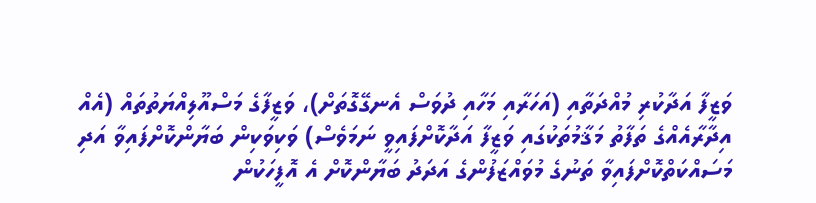ވަޒީފާ އަދާކުރި މުއްދަތާއި (އަހަރާއި މަހާއި ދުވަސް އެނގޭގޮތަށް)، ވަޒީފާގެ މަސްއޫލިއްޔަތުތައް (އެއް އިދާރާއެއްގެ ތަފާތު މަޤާމުތަކުގައި ވަޒީފާ އަދާކޮށްފައިވީ ނަމަވެސް) ވަކިވަކިން ބަޔާންކޮށްފައިވާ އަދި މަސައްކަތްކޮށްފައިވާ ތަނުގެ މުވައްޒަފުންގެ އަދަދު ބަޔާންކޮށް އެ އޮފީހަކުން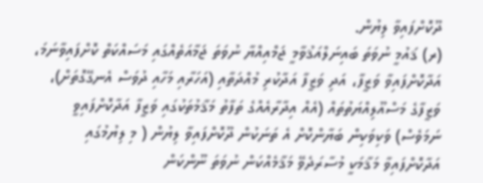ދޫކޮށްފައިވާ ލިޔުން.
(ރ) ޤައުމީ ނުވަތަ ބައިނަލްއަޤުވާމީ ޖަމްއިއްޔާ ނުވަތަ ޖަމާއަތެއްގައި މަސައްކަތް ކޮށްފައިވާނަމަ، އަދާކޮށްފައިވާ ވަޒީފާ، އަދި ވަޒީފާ އަދާކުރި މުއްދަތާއި (އަހަރާއި މަހާއި ދުވަސް އެނގޭގޮތަށް)، ވަޒީފާގެ މަސްއޫލިއްޔަތުތައް (އެއް އިދާރާއެއްގެ ތަފާތު މަޤާމުތަކުގައި ވަޒީފާ އަދާކޮށްފައިވީ ނަމަވެސް) ވަކިވަކިން ބަޔާންކޮށް އެ ތަނަކުން ދޫކޮށްފައިވާ ލިޔުން ( މި ލިޔުމުގައި އަދާކޮށްފައިވާ މަޤާމަކީ މުސާރަދެވޭ މަޤާމެއްކަން ނުވަތަ ނޫންކަން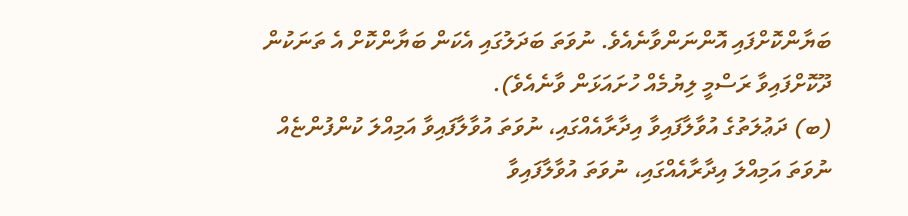ބަޔާންކޮށްފައި އޮންނަންވާނެއެވެ. ނުވަތަ ބަދަލުގައި އެކަން ބަޔާންކޮށް އެ ތަނަކުން ދޫކޮށްފައިވާ ރަސްމީ ލިޔުމެއް ހުށައަޅަން ވާނެއެވެ).
(ބ) ދަޢުލަތުގެ އުވާލާފައިވާ އިދާރާއެއްގައި، ނުވަތަ އުވާލާފައިވާ އަމިއްލަ ކުންފުންޏެއް  ނުވަތަ އަމިއްލަ އިދާރާއެއްގައި، ނުވަތަ އުވާލާފައިވާ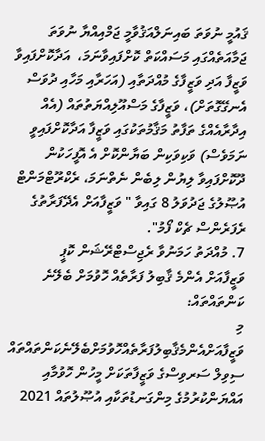ޤައުމީ ނުވަތަ ބައިނަލްއަޤުވާމީ ޖަމްއިއްޔާ ނުވަތަ ޖަމާއަތެއްގައި މަސައްކަތް ކޮށްފައިވާނަމަ،  އަދާކޮށްފައިވާ ވަޒީފާ އަދި ވަޒީފާގެ މުއްދަތާއި (އަހަރާއި މަހާއި ދުވަސް އެނގޭގޮތަށް)، ވަޒީފާގެ މަސްއޫލިއްޔަތުތައް (އެއް އިދާރާއެއްގެ ތަފާތު މަޤާމުތަކުގައި ވަޒީފާ އަދާކޮށްފައިވީ ނަމަވެސް) ވަކިވަކިން ބަޔާންކޮށް އެ އޮފީހަކުން ދޫކޮށްފައިވާ ލިޔުން ލިބެން ނެތްނަމަ، ރެކްރޫޓްމަންޓް އުޞޫލުގެ ޖަދުވަލު 8 ގައިވާ " ވަޒީފާއަށް އެދޭފަރާތުގެ ރެފަރެންސް ޗެކް ފޯމު".
7. މުއްދަތު ހަމަނުވާ ރެޖިސްޓްރޭޝަން ކޮޕީ
ވަޒީފާއަށް އެންމެ ޤާބިލު ފަރާތެއް ހޮވުމަށް ބެލޭނެ ކަންތައްތައް:
މި ވަޒީފާއަށްއެންމެޤާބިލުފަރާތެއްހޮވުމަށްބެލޭނެކަންތައްތައް ސިވިލް ސަރވިސްގެ ވަޒީފާތަކަށް މީހުން ހޮވުމާއި އައްޔަންކުރުމުގެ މިންގަނޑުތަކާއި އުޞޫލުތައް 2021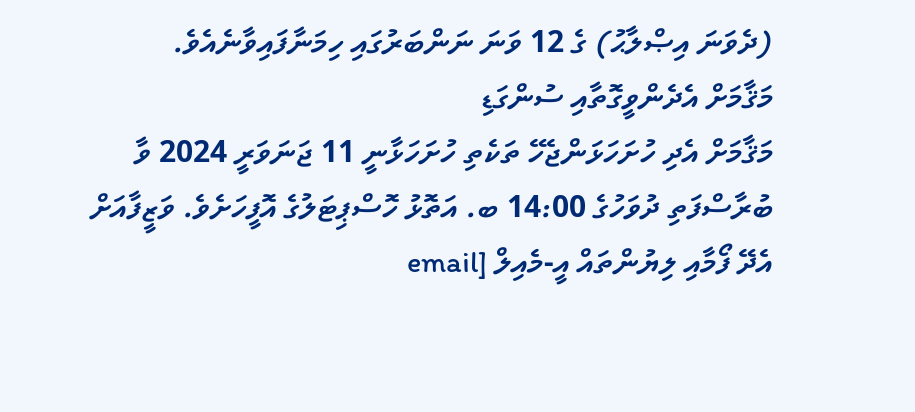(ދެވަނަ އިޞްލާޙު) ގެ 12 ވަނަ ނަންބަރުގައި ހިމަނާފައިވާނެއެވެ.
މަޤާމަށް އެދެންވީގޮތާއި ސުންގަޑި
މަޤާމަށް އެދި ހުށަހަޅަންޖެހޭ ތަކެތި ހުށަހަޅާނީ 11 ޖަނަވަރީ 2024 ވާ ބުރާސްފަތި ދުވަހުގެ 14:00 ބ. އަތޮޅު ހޮސްޕިޓަލުގެ އޮފީހަށެވެ. ވަޒީފާއަށް އެދޭ ފޯމާއި ލިޔުންތައް އީ-މެއިލް [email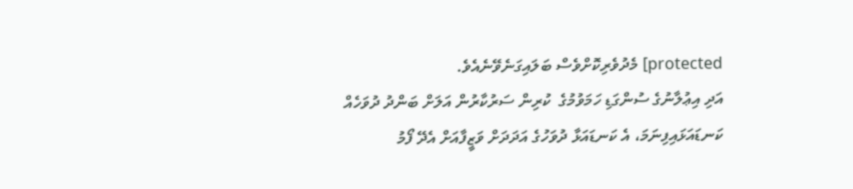protected] މެދުވެރިކޮށްވެސް ބަލައިގަނެވޭނެއެވެ.
އަދި އިޢުލާނުގެ ސުންގަޑި ހަމަވުމުގެ  ކުރިން ސަރުކާރުން އަލަށް ބަންދު ދުވަހެއް ކަނޑައަޅައިފިނަމަ، އެ ކަނޑައަޅާ ދުވަހުގެ އަދަދަށް ވަޒީފާއަށް އެދޭ ފޯމު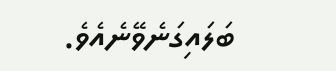ބަލައިގަނެވޭނެއެވެ.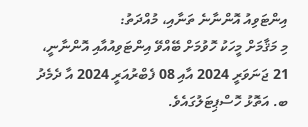އިންޓަވިއު އޮންނާނެ ތަނާއި، މުއްދަތު:
މި މަޤާމަށް މީހަކު ހޮވުމަށް ބޭއްވޭ އިންޓަވިއުއާއި އޮންނާނީ، 21 ޖަނަވަރީ 2024 އާއި 08 ފެބްރުއަރީ 2024 އާ ދެމެދު ބ. އަތޮޅު ހޮސްޕިޓަލުގައެވެ.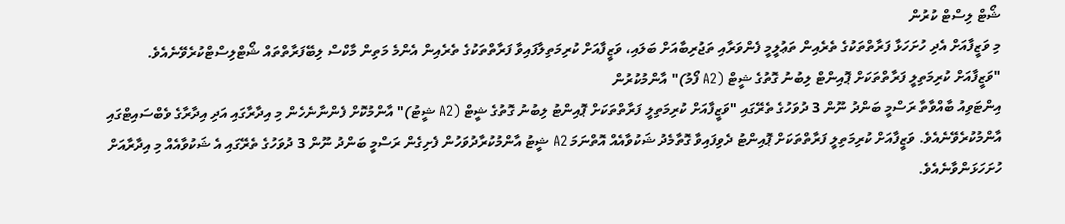ޝޯޓް ލިސްޓް ކުރުން
މި ވަޒީފާއަށް އެދި ހުށަހަޅާ ފަރާތްތަކުގެ ތެރެއިން ތަޢުލީމީ ފެންވަރާއި ތަޖުރިބާއަށް ބަލައި، ވަޒީފާއަށް ކުރިމަތިލާފައިވާ ފަރާތްތަކުގެ ތެރެއިން އެންމެ މަތިން މާކްސް ލިބޭފަރާތްތައް ޝޯޓްލިސްޓްކުރެވޭނެއެވެ.
"ވަޒީފާއަށް ކުރިމަތިލީ ފަރާތްތަކަށް ޕޮއިންޓް ލިބުނު ގޮތުގެ ޝީޓް (A2 ފޯމު)" އާންމުކުރުން
އިންޓަވިއު ބާއްވާތާ ރަސްމީ ބަންދު ނޫން 3 ދުވަހުގެ ތެރޭގައި "ވަޒީފާއަށް ކުރިމަތިލީ ފަރާތްތަކަށް ޕޮއިންޓު ލިބުނު ގޮތުގެ ޝީޓް (A2 ޝީޓު)" އާންމުކޮށް ފެންނާނެހެން މި އިދާރާގައި އަދި އިދާރާގެ ވެބްސައިޓްގައި އާންމުކުރެވޭނެއެވެ. ވަޒީފާއަށް ކުރިމަތިލީ ފަރާތްތަކަށް ޕޮއިންޓު ދެވިފައިވާ ގޮތާމެދު ޝަކުވާއެއް އޮތްނަމަ A2 ޝީޓު އާންމުކުރާދުވަހުން ފެށިގެން ރަސްމީ ބަންދު ނޫން 3 ދުވަހުގެ ތެރޭގައި އެ ޝަކުވާއެއް މި އިދާރާއަށް ހުށަހަޅަންވާނެއެވެ.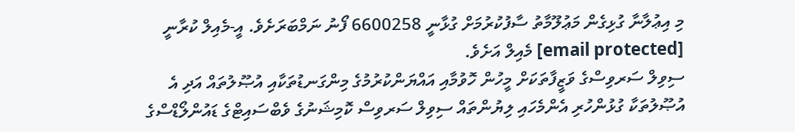މި އިޢުލާނާ ގުޅިގެން މަޢުލޫމާތު ސާފުކުރުމަށް ގުޅާނީ 6600258 ފޯނު ނަމްބަރަށެވެ. އީ-މެއިލް ކުރާނީ [email protected] މެއިލް އަށެވެ.
ސިވިލް ސަރވިސްގެ ވަޒީފާތަކަށް މީހުން ހޮވުމާއި އައްޔަންކުރުމުގެ މިންގަނޑުތަކާއި އުޞޫލުތައް އަދި އެ އުޞޫލުތަކާ ގުޅުންހުރި އެންމެހައި ލިޔުންތައް ސިވިލް ސަރވިސް ކޮމިޝަނުގެ ވެބްސައިޓްގެ ޑައުންލޯޑްސްގެ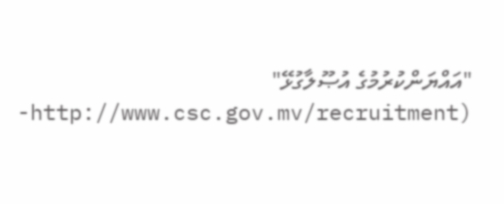"އައްޔަންކުރުމުގެ އުޞޫލާގުޅޭ" (http://www.csc.gov.mv/recruitment-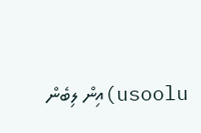usoolu)އިން ލިބެން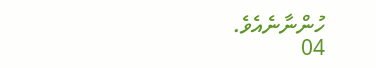ހުންނާނެއެވެ.
04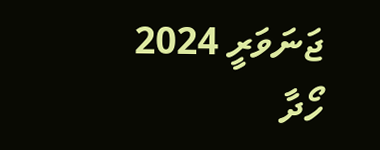ޖަނަވަރީ 2024
ހޯދާ